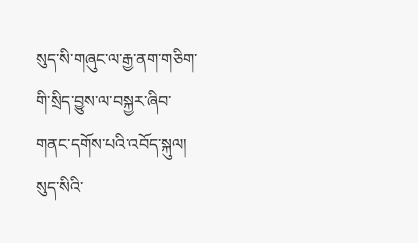སུད་སི་གཞུང་ལ་རྒྱ་ནག་གཅིག་གི་སྲིད་བྱུས་ལ་བསྐྱར་ཞིབ་གནང་དགོས་པའི་འབོད་སྐུལ།
སུད་སིའི་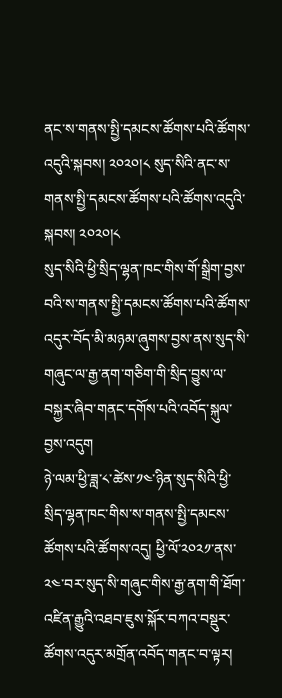ནང་ས་གནས་སྤྱི་དམངས་ཚོགས་པའི་ཚོགས་འདུའི་སྐབས། ༢༠༢༠།༨ སུད་སིའི་ནང་ས་གནས་སྤྱི་དམངས་ཚོགས་པའི་ཚོགས་འདུའི་སྐབས། ༢༠༢༠།༨
སུད་སིའི་ཕྱི་སྲིད་ལྷན་ཁང་གིས་གོ་སྒྲིག་བྱས་བའི་ས་གནས་སྤྱི་དམངས་ཚོགས་པའི་ཚོགས་འདུར་བོད་མི་མཉམ་ཞུགས་བྱས་ནས་སུད་སི་གཞུང་ལ་རྒྱ་ནག་གཅིག་གི་སྲིད་བྱུས་ལ་བསྐྱར་ཞིབ་གནང་དགོས་པའི་འབོད་སྐུལ་བྱས་འདུག
ཉེ་ལམ་ཕྱི་ཟླ་༨་ཚེས་༡༤་ཉིན་སུད་སིའི་ཕྱི་སྲིད་ལྷན་ཁང་གིས་ས་གནས་སྤྱི་དམངས་ཚོགས་པའི་ཚོགས་འདུ། ཕྱི་ལོ་༢༠༢༡་ནས་༢༤་བར་སུད་སི་གཞུང་གིས་རྒྱ་ནག་གི་ཐོག་འཛིན་རྒྱུའི་འཐབ་ཇུས་སྐོར་བཀའ་བསྡུར་ཚོགས་འདུར་མགྲོན་འབོད་གནང་བ་ལྟར།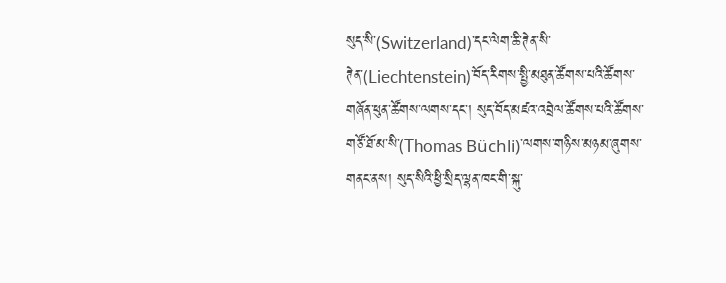སུད་སི་(Switzerland)་དང་ལེག་ཆི་ཊེན་སི་ཊེན་(Liechtenstein)་བོད་རིགས་སྤྱི་མཐུན་ཚོགས་པའི་ཚོགས་གཞོན་ཕུན་ཚོགས་ལགས་དང་། སུད་བོད་མཛའ་འབྲེལ་ཚོགས་པའི་ཚོགས་གཙོ་ཐོ་མ་སི་(Thomas Büchli)་ལགས་གཉིས་མཉམ་ཞུགས་གནང་ནས། སུད་སིའི་ཕྱི་སྲིད་ལྷན་ཁང་གི་སྐུ་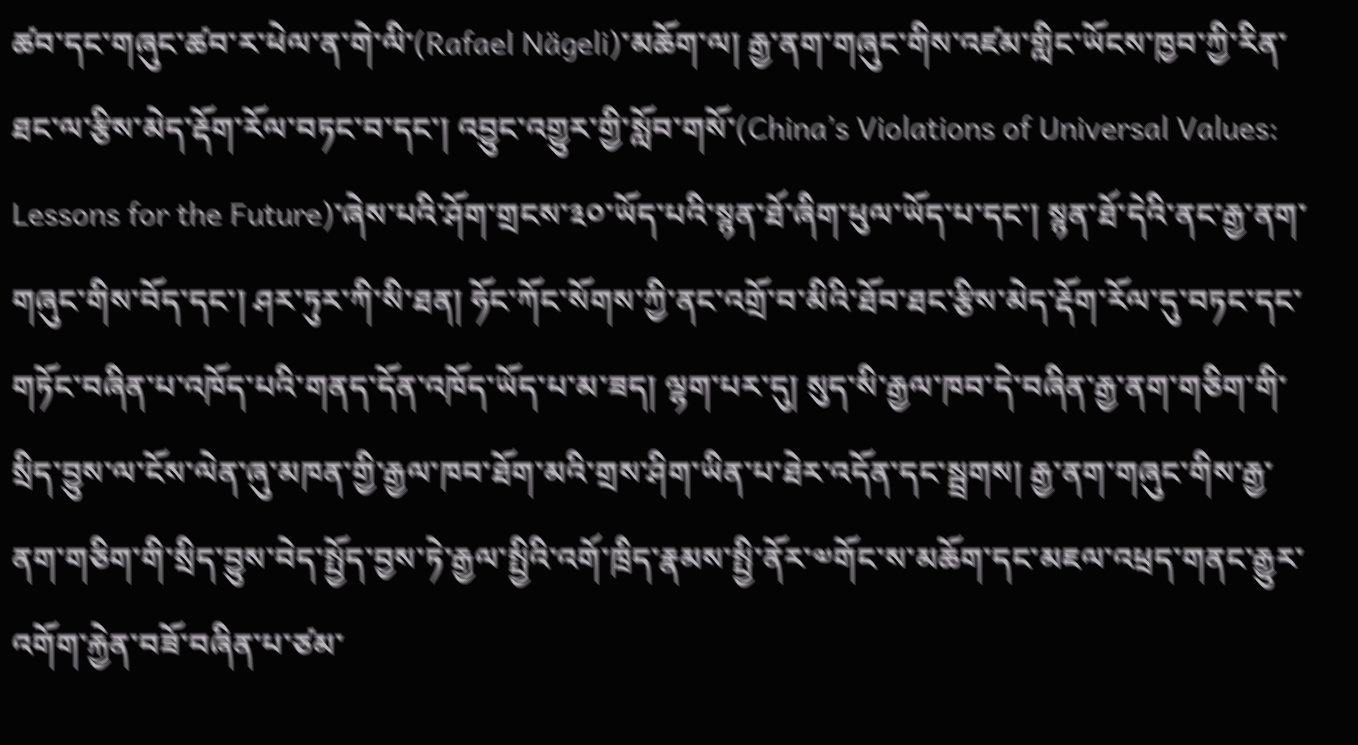ཚབ་དང་གཞུང་ཚབ་ར་ཕེལ་ན་གེ་ལི་(Rafael Nägeli)་མཆོག་ལ། རྒྱ་ནག་གཞུང་གིས་འཛམ་གླིང་ཡོངས་ཁྱབ་ཀྱི་རིན་ཐང་ལ་རྩིས་མེད་རྡོག་རོལ་བཏང་བ་དང་། འབྱུང་འགྱུར་གྱི་སློབ་གསོ་(China’s Violations of Universal Values: Lessons for the Future)་ཞེས་པའི་ཤོག་གྲངས་༣༠་ཡོད་པའི་སྙན་ཐོ་ཞིག་ཕུལ་ཡོད་པ་དང་། སྙན་ཐོ་དེའི་ནང་རྒྱ་ནག་གཞུང་གིས་བོད་དང་། ཤར་ཏུར་ཀི་སི་ཐན། ཧོང་ཀོང་སོགས་ཀྱི་ནང་འགྲོ་བ་མིའི་ཐོབ་ཐང་རྩིས་མེད་རྡོག་རོལ་དུ་བཏང་དང་གཏོང་བཞིན་པ་འཁོད་པའི་གནད་དོན་འཁོད་ཡོད་པ་མ་ཟད། ལྷག་པར་དུ། སུད་སི་རྒྱལ་ཁབ་དེ་བཞིན་རྒྱ་ནག་གཅིག་གི་སྲིད་བྱུས་ལ་ངོས་ལེན་ཞུ་མཁན་གྱི་རྒྱལ་ཁབ་ཐོག་མའི་གྲས་ཤིག་ཡིན་པ་ཐེར་འདོན་དང་སྦྲགས། རྒྱ་ནག་གཞུང་གིས་རྒྱ་ནག་གཅིག་གི་སྲིད་བྱུས་བེད་སྤྱོད་བྱས་ཏེ་རྒྱལ་སྤྱིའི་འགོ་ཁྲིད་རྣམས་སྤྱི་ནོར་༧གོང་ས་མཆོག་དང་མཇལ་འཕྲད་གནང་རྒྱུར་འགོག་རྐྱེན་བཟོ་བཞིན་པ་ཙམ་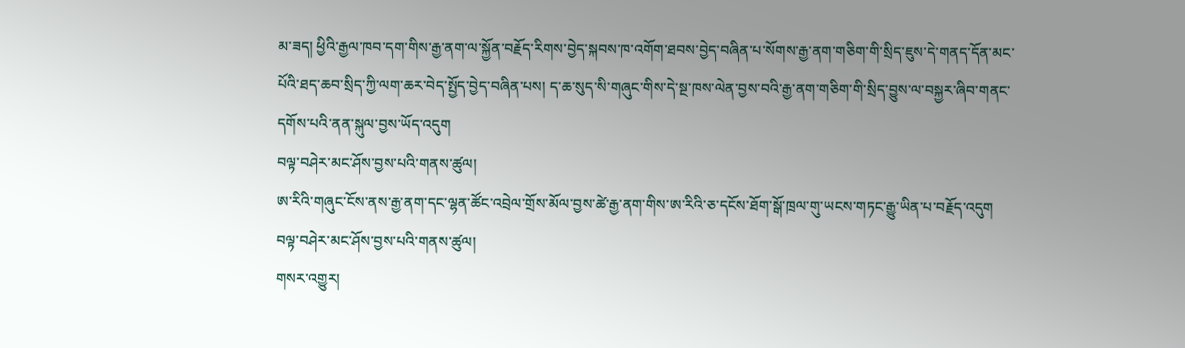མ་ཟད། ཕྱིའི་རྒྱལ་ཁབ་དག་གིས་རྒྱ་ནག་ལ་སྐྱོན་བརྗོད་རིགས་བྱེད་སྐབས་ཁ་འགོག་ཐབས་བྱེད་བཞིན་པ་སོགས་རྒྱ་ནག་གཅིག་གི་སྲིད་ཇུས་དེ་གནད་དོན་མང་པོའི་ཐད་ཆབ་སྲིད་ཀྱི་ལག་ཆར་བེད་སྤྱོད་བྱེད་བཞིན་པས། ད་ཆ་སུད་སི་གཞུང་གིས་དེ་སྔ་ཁས་ལེན་བྱས་བའི་རྒྱ་ནག་གཅིག་གི་སྲིད་བྱུས་ལ་བསྐྱར་ཞིབ་གནང་དགོས་པའི་ནན་སྐུལ་བྱས་ཡོད་འདུག
བལྟ་བཤེར་མང་ཤོས་བྱས་པའི་གནས་ཚུལ།
ཨ་རིའི་གཞུང་ངོས་ནས་རྒྱ་ནག་དང་ལྷན་ཚོང་འབྲེལ་གྲོས་མོལ་བྱས་ཚེ་རྒྱ་ནག་གིས་ཨ་རིའི་ཅ་དངོས་ཐོག་སྒོ་ཁྲལ་གུ་ཡངས་གཏང་རྒྱུ་ཡིན་པ་བརྗོད་འདུག
བལྟ་བཤེར་མང་ཤོས་བྱས་པའི་གནས་ཚུལ།
གསར་འགྱུར།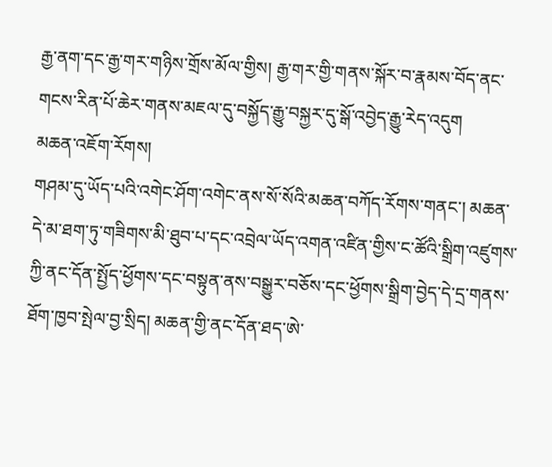རྒྱ་ནག་དང་རྒྱ་གར་གཉིས་གྲོས་མོལ་གྱིས། རྒྱ་གར་གྱི་གནས་སྐོར་བ་རྣམས་བོད་ནང་གངས་རིན་པོ་ཆེར་གནས་མཇལ་དུ་བསྐྱོད་རྒྱུ་བསྐྱར་དུ་སྒོ་འབྱེད་རྒྱུ་རེད་འདུག
མཆན་འཇོག་རོགས།
གཤམ་དུ་ཡོད་པའི་འགེང་ཤོག་འགེང་ནས་སོ་སོའི་མཆན་བཀོད་རོགས་གནང་། མཆན་དེ་མ་ཐག་ཏུ་གཟིགས་མི་ཐུབ་པ་དང་འབྲེལ་ཡོད་འགན་འཛིན་གྱིས་ང་ཚོའི་སྒྲིག་འཛུགས་ཀྱི་ནང་དོན་སྤྱོད་ཕྱོགས་དང་བསྟུན་ནས་བསྒྱུར་བཅོས་དང་ཕྱོགས་སྒྲིག་བྱེད་དེ་དྲ་གནས་ཐོག་ཁྱབ་སྤེལ་བྱ་སྲིད། མཆན་གྱི་ནང་དོན་ཐད་ཨེ་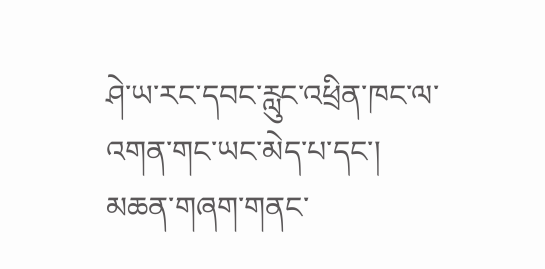ཤེ་ཡ་རང་དབང་རླུང་འཕྲིན་ཁང་ལ་འགན་གང་ཡང་མེད་པ་དང་། མཆན་གཞག་གནང་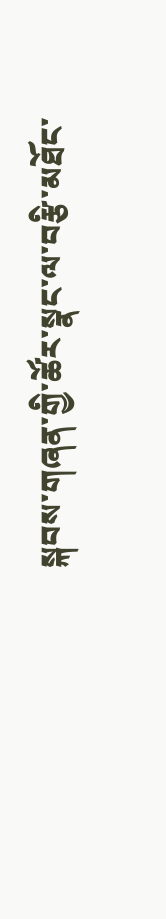སྐབས་གཞན་གྱི་ཚོར་སྣང་ལ་བརྩི་མཐོང་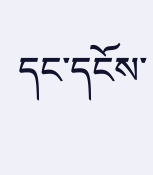དང་དངོས་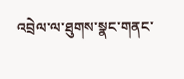འབྲེལ་ལ་ཐུགས་སྣང་གནང་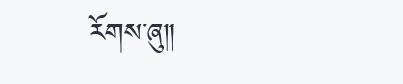རོགས་ཞུ༎